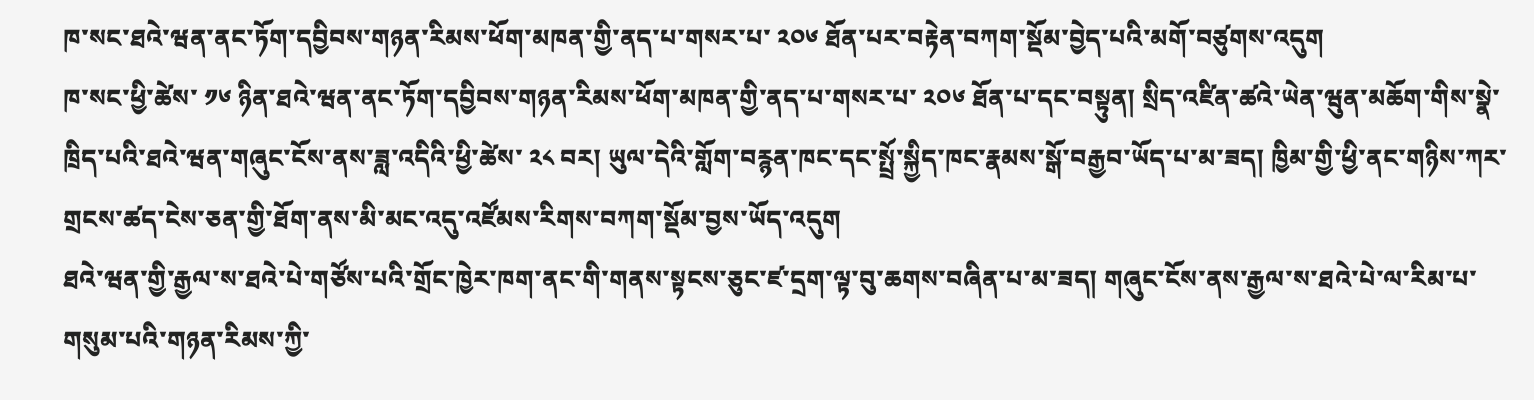ཁ་སང་ཐའེ་ཝན་ནང་ཏོག་དབྱིབས་གཉན་རིམས་ཕོག་མཁན་གྱི་ནད་པ་གསར་པ་ ༢༠༦ ཐོན་པར་བརྟེན་བཀག་སྡོམ་བྱེད་པའི་མགོ་བཙུགས་འདུག
ཁ་སང་ཕྱི་ཚེས་ ༡༦ ཉིན་ཐའེ་ཝན་ནང་ཏོག་དབྱིབས་གཉན་རིམས་ཕོག་མཁན་གྱི་ནད་པ་གསར་པ་ ༢༠༦ ཐོན་པ་དང་བསྟུན། སྲིད་འཛིན་ཚའེ་ཡེན་ཝུན་མཆོག་གིས་སྣེ་ཁྲིད་པའི་ཐའེ་ཝན་གཞུང་ངོས་ནས་ཟླ་འདིའི་ཕྱི་ཚེས་ ༢༨ བར། ཡུལ་དེའི་གློག་བརྙན་ཁང་དང་སྤྲོ་སྐྱིད་ཁང་རྣམས་སྒོ་བརྒྱབ་ཡོད་པ་མ་ཟད། ཁྱིམ་གྱི་ཕྱི་ནང་གཉིས་ཀར་གྲངས་ཚད་ངེས་ཅན་གྱི་ཐོག་ནས་མི་མང་འདུ་འཛོམས་རིགས་བཀག་སྡོམ་བྱས་ཡོད་འདུག
ཐའེ་ཝན་གྱི་རྒྱལ་ས་ཐའེ་པེ་གཙོས་པའི་གྲོང་ཁྱེར་ཁག་ནང་གི་གནས་སྟངས་ཅུང་ཛ་དྲག་ལྟ་བུ་ཆགས་བཞིན་པ་མ་ཟད། གཞུང་ངོས་ནས་རྒྱལ་ས་ཐའེ་པེ་ལ་རིམ་པ་གསུམ་པའི་གཉན་རིམས་ཀྱི་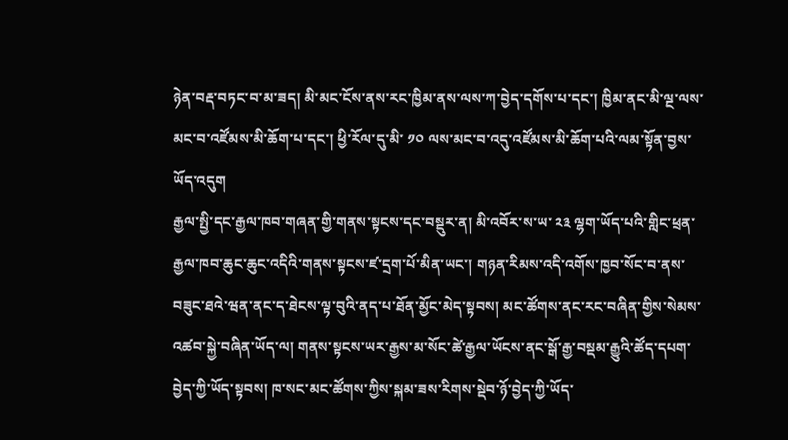ཉེན་བརྡ་བཏང་བ་མ་ཟད། མི་མང་ངོས་ནས་རང་ཁྱིམ་ནས་ལས་ཀ་བྱེད་དགོས་པ་དང་། ཁྱིམ་ནང་མི་ལྔ་ལས་མང་བ་འཛོམས་མི་ཆོག་པ་དང་། ཕྱི་རོལ་དུ་མི་ ༡༠ ལས་མང་བ་འདུ་འཛོམས་མི་ཆོག་པའི་ལམ་སྟོན་བྱས་ཡོད་འདུག
རྒྱལ་སྤྱི་དང་རྒྱལ་ཁབ་གཞན་གྱི་གནས་སྟངས་དང་བསྡུར་ན། མི་འབོར་ས་ཡ་ ༢༣ ལྷག་ཡོད་པའི་གླིང་ཕྲན་རྒྱལ་ཁབ་ཆུང་ཆུང་འདིའི་གནས་སྟངས་ཛ་དྲག་པོ་མིན་ཡང་། གཉན་རིམས་འདི་འགོས་ཁྱབ་སོང་བ་ནས་བཟུང་ཐའེ་ཝན་ནང་ད་ཐེངས་ལྟ་བུའི་ནད་པ་ཐོན་མྱོང་མེད་སྟབས། མང་ཚོགས་ནང་རང་བཞིན་གྱིས་སེམས་འཚབ་སྐྱེ་བཞིན་ཡོད་ལ། གནས་སྟངས་ཡར་རྒྱས་མ་སོང་ཚེ་རྒྱལ་ཡོངས་ནང་སྒོ་རྒྱ་བསྡམ་རྒྱུའི་ཚོད་དཔག་བྱེད་ཀྱི་ཡོད་སྟབས། ཁ་སང་མང་ཚོགས་ཀྱིས་སྐམ་ཟས་རིགས་སྡེབ་ཉོ་བྱེད་ཀྱི་ཡོད་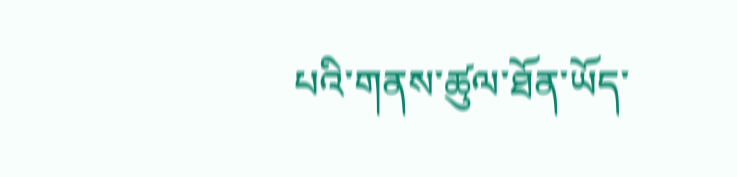པའི་གནས་ཚུལ་ཐོན་ཡོད་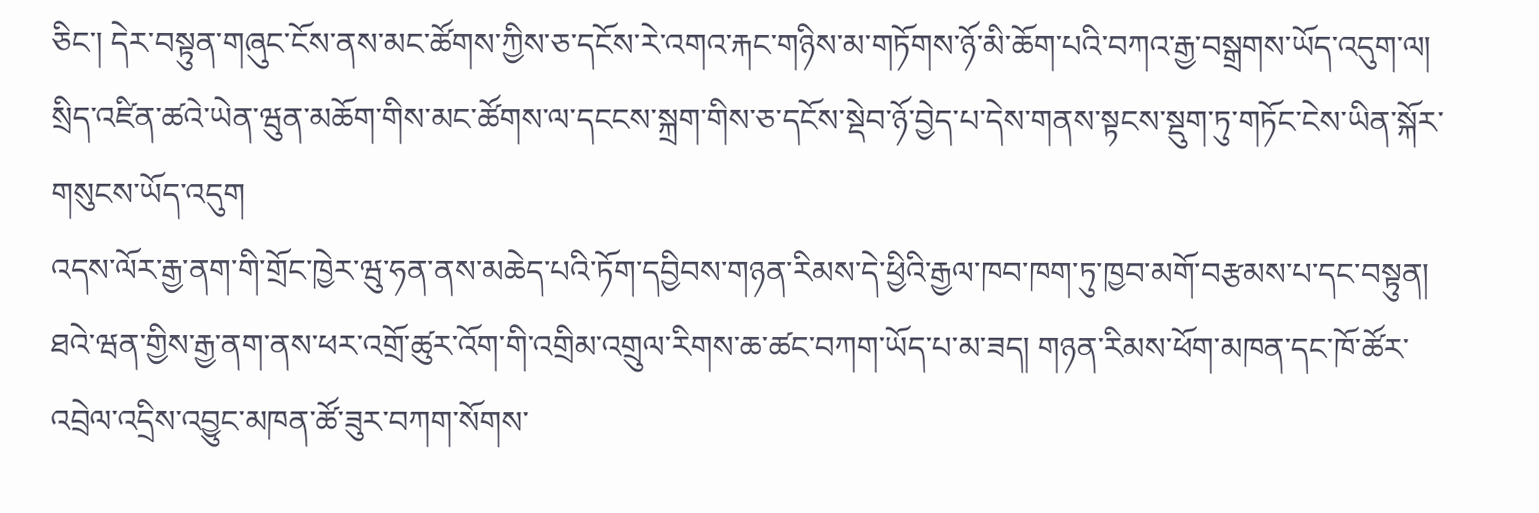ཅིང་། དེར་བསྟུན་གཞུང་ངོས་ནས་མང་ཚོགས་ཀྱིས་ཅ་དངོས་རེ་འགའ་རྐང་གཉིས་མ་གཏོགས་ཉོ་མི་ཆོག་པའི་བཀའ་རྒྱ་བསྒྲགས་ཡོད་འདུག་ལ། སྲིད་འཛིན་ཚའེ་ཡེན་ཝུན་མཆོག་གིས་མང་ཚོགས་ལ་དངངས་སྐྲག་གིས་ཅ་དངོས་སྡེབ་ཉོ་བྱེད་པ་དེས་གནས་སྟངས་སྡུག་ཏུ་གཏོང་ངེས་ཡིན་སྐོར་གསུངས་ཡོད་འདུག
འདས་ལོར་རྒྱ་ནག་གི་གྲོང་ཁྱེར་ཝུ་ཧན་ནས་མཆེད་པའི་ཏོག་དབྱིབས་གཉན་རིམས་དེ་ཕྱིའི་རྒྱལ་ཁབ་ཁག་ཏུ་ཁྱབ་མགོ་བརྩམས་པ་དང་བསྟུན། ཐའེ་ཝན་གྱིས་རྒྱ་ནག་ནས་ཕར་འགྲོ་ཚུར་འོག་གི་འགྲིམ་འགྲུལ་རིགས་ཆ་ཚང་བཀག་ཡོད་པ་མ་ཟད། གཉན་རིམས་ཕོག་མཁན་དང་ཁོ་ཚོར་འབྲེལ་འདྲིས་འབྱུང་མཁན་ཚོ་ཟུར་བཀག་སོགས་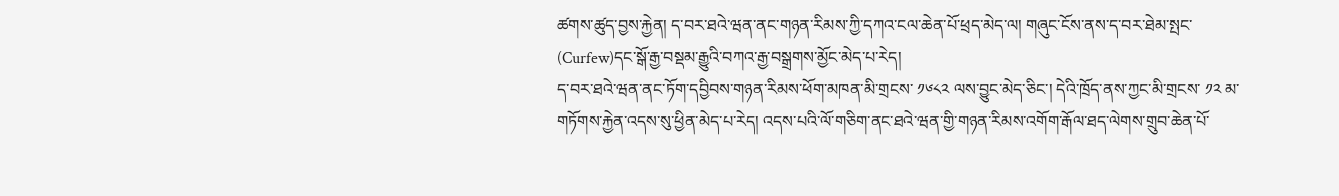ཚགས་ཚུད་བྱས་རྐྱེན། ད་བར་ཐའེ་ཝན་ནང་གཉན་རིམས་ཀྱི་དཀའ་ངལ་ཆེན་པོ་ཕྲད་མེད་ལ། གཞུང་ངོས་ནས་ད་བར་ཐེམ་སྤང་ (Curfew)དང་སྒོ་རྒྱ་བསྡམ་རྒྱུའི་བཀའ་རྒྱ་བསྒྲགས་མྱོང་མེད་པ་རེད།
ད་བར་ཐའེ་ཝན་ནང་ཏོག་དབྱིབས་གཉན་རིམས་ཕོག་མཁན་མི་གྲངས་ ༡༦༨༢ ལས་བྱུང་མེད་ཅིང་། དེའི་ཁྲོད་ནས་ཀྱང་མི་གྲངས་ ༡༢ མ་གཏོགས་རྐྱེན་འདས་སུ་ཕྱིན་མེད་པ་རེད། འདས་པའི་ལོ་གཅིག་ནང་ཐའེ་ཝན་གྱི་གཉན་རིམས་འགོག་རྒོལ་ཐད་ལེགས་གྲུབ་ཆེན་པོ་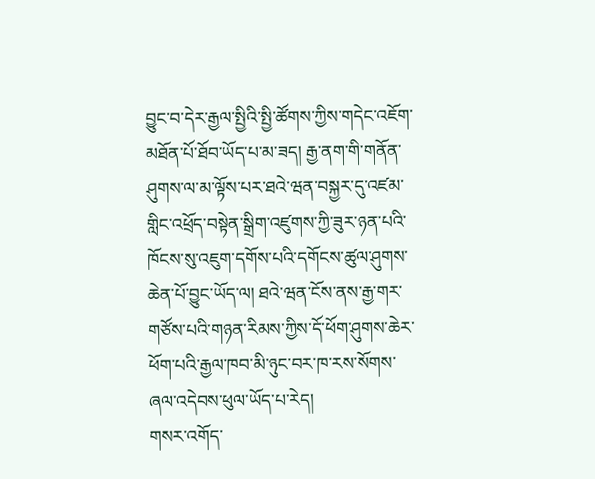བྱུང་བ་དེར་རྒྱལ་སྤྱིའི་སྤྱི་ཚོགས་ཀྱིས་གདེང་འཇོག་མཐོན་པོ་ཐོབ་ཡོད་པ་མ་ཟད། རྒྱ་ནག་གི་གནོན་ཤུགས་ལ་མ་ལྟོས་པར་ཐའེ་ཝན་བསྐྱར་དུ་འཛམ་གླིང་འཕྲོད་བསྟེན་སྒྲིག་འཛུགས་ཀྱི་ཟུར་ཉན་པའི་ཁོངས་སུ་འཇུག་དགོས་པའི་དགོངས་ཚུལ་ཤུགས་ཆེན་པོ་བྱུང་ཡོད་ལ། ཐའེ་ཝན་ངོས་ནས་རྒྱ་གར་གཙོས་པའི་གཉན་རིམས་ཀྱིས་དོ་ཕོག་ཤུགས་ཆེར་ཕོག་པའི་རྒྱལ་ཁབ་མི་ཉུང་བར་ཁ་རས་སོགས་ཞལ་འདེབས་ཕུལ་ཡོད་པ་རེད།
གསར་འགོད་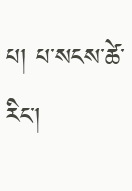པ། པ་སངས་ཚེ་རིང་།